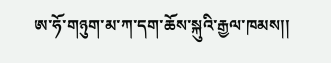ཨ་ཧོ་གཉུག་མ་ཀ་དག་ཆོས་སྐུའི་རྒྱལ་ཁམས།།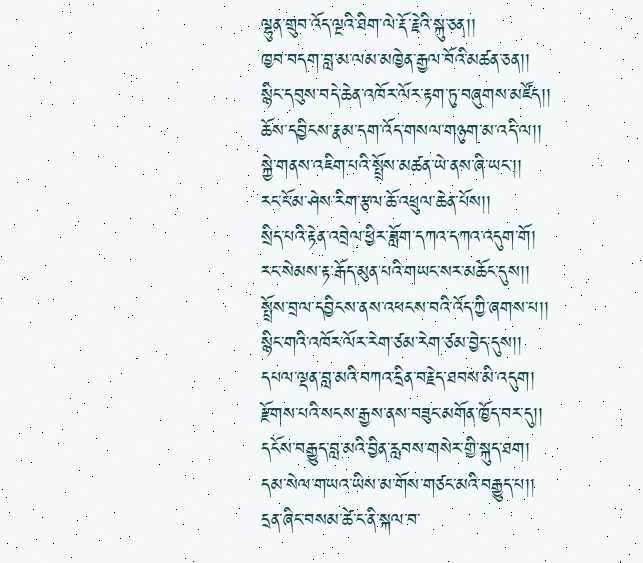ལྷུན་གྲུབ་འོད་ལྔའི་ཐིག་ལེ་རྡོ་རྗེའི་སྐུ་ཅན།།
ཁྱབ་བདག་བླ་མ་ལམ་མཁྱེན་རྒྱལ་བོའི་མཚན་ཅན།།
སྙིང་དབུས་བདེ་ཆེན་འཁོར་ལོར་རྟག་ཏུ་བཞུགས་མཛོད།།
ཆོས་དབྱིངས་རྣམ་དག་འོད་གསལ་གཉུག་མ་འདི་ལ།།
སྐྱེ་གནས་འཇིག་པའི་སྤྲོས་མཚན་ཡེ་ནས་ཞི་ཡང་།།
རང་ངོ་མ་ཤེས་རིག་རྩལ་ཆོ་འཕྲུལ་ཆེན་པོས།།
སྲིད་པའི་རྟེན་འབྲེལ་ཕྱིར་ཟློག་དཀའ་དཀའ་འདུག་གོ།
རང་སེམས་རྟ་རྒོད་མུན་པའི་གཡང་སར་མཆོང་དུས།།
སྤྲོས་བྲལ་དབྱིངས་ནས་འཕངས་བའི་འོད་ཀྱི་ཞགས་པ།།
སྙིང་གའི་འཁོར་ལོར་རེག་ཙམ་རེག་ཙམ་བྱེད་དུས།།
དཔལ་ལྡན་བླ་མའི་བཀའ་དྲིན་བརྗེད་ཐབས་མི་འདུག།
རྫོགས་པའི་སངས་རྒྱས་ནས་བཟུང་མགོན་ཁྱོད་བར་དུ།།
དངོས་བརྒྱུད་བླ་མའི་བྱིན་རླབས་གསེར་གྱི་སྐུད་ཐག།
དམ་སེལ་གཡའ་ཡིས་མ་གོས་གཙང་མའི་བརྒྱུད་པ།།
དྲན་ཞིང་བསམ་ཚེ་ང་ནི་སྐལ་བ་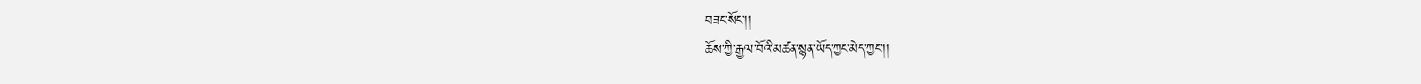བཟང་སོང་།།
ཆོས་ཀྱི་རྒྱལ་བོའི་མཚན་སྙན་ཡོད་ཀྱང་མེད་ཀྱང་།།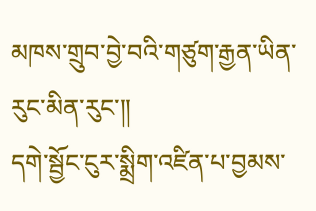མཁས་གྲུབ་བྱེ་བའི་གཙུག་རྒྱན་ཡིན་རུང་མིན་རུང་།།
དགེ་སྦྱོང་ངུར་སྨྲིག་འཛིན་པ་བྱམས་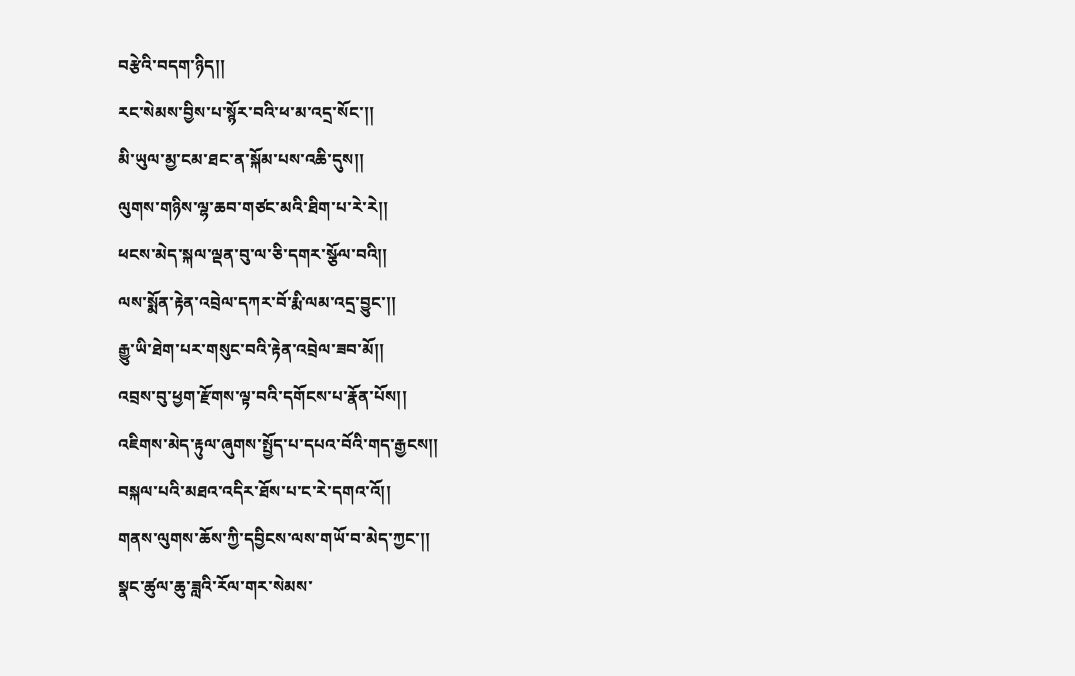བརྩེའི་བདག་ཉིད།།
རང་སེམས་བྱིས་པ་སྙོར་བའི་ཕ་མ་འདྲ་སོང་།།
མི་ཡུལ་མྱ་ངམ་ཐང་ན་སྐོམ་པས་འཆི་དུས།།
ལུགས་གཉིས་ལྷ་ཆབ་གཙང་མའི་ཐིག་པ་རེ་རེ།།
ཕངས་མེད་སྐལ་ལྡན་བུ་ལ་ཅི་དགར་སྩོལ་བའི།།
ལས་སྨོན་རྟེན་འབྲེལ་དཀར་བོ་རྨི་ལམ་འདྲ་བྱུང་།།
རྒྱུ་ཡི་ཐེག་པར་གསུང་བའི་རྟེན་འབྲེལ་ཟབ་མོ།།
འབྲས་བུ་ཕྱག་རྫོགས་ལྟ་བའི་དགོངས་པ་རྣོན་པོས།།
འཇིགས་མེད་རྟུལ་ཞུགས་སྤྱོད་པ་དཔའ་བོའི་གད་རྒྱངས།།
བསྐལ་པའི་མཐའ་འདིར་ཐོས་པ་ང་རེ་དགའ་འོ།།
གནས་ལུགས་ཆོས་ཀྱི་དབྱིངས་ལས་གཡོ་བ་མེད་ཀྱང་།།
སྣང་ཚུལ་ཆུ་ཟླའི་རོལ་གར་སེམས་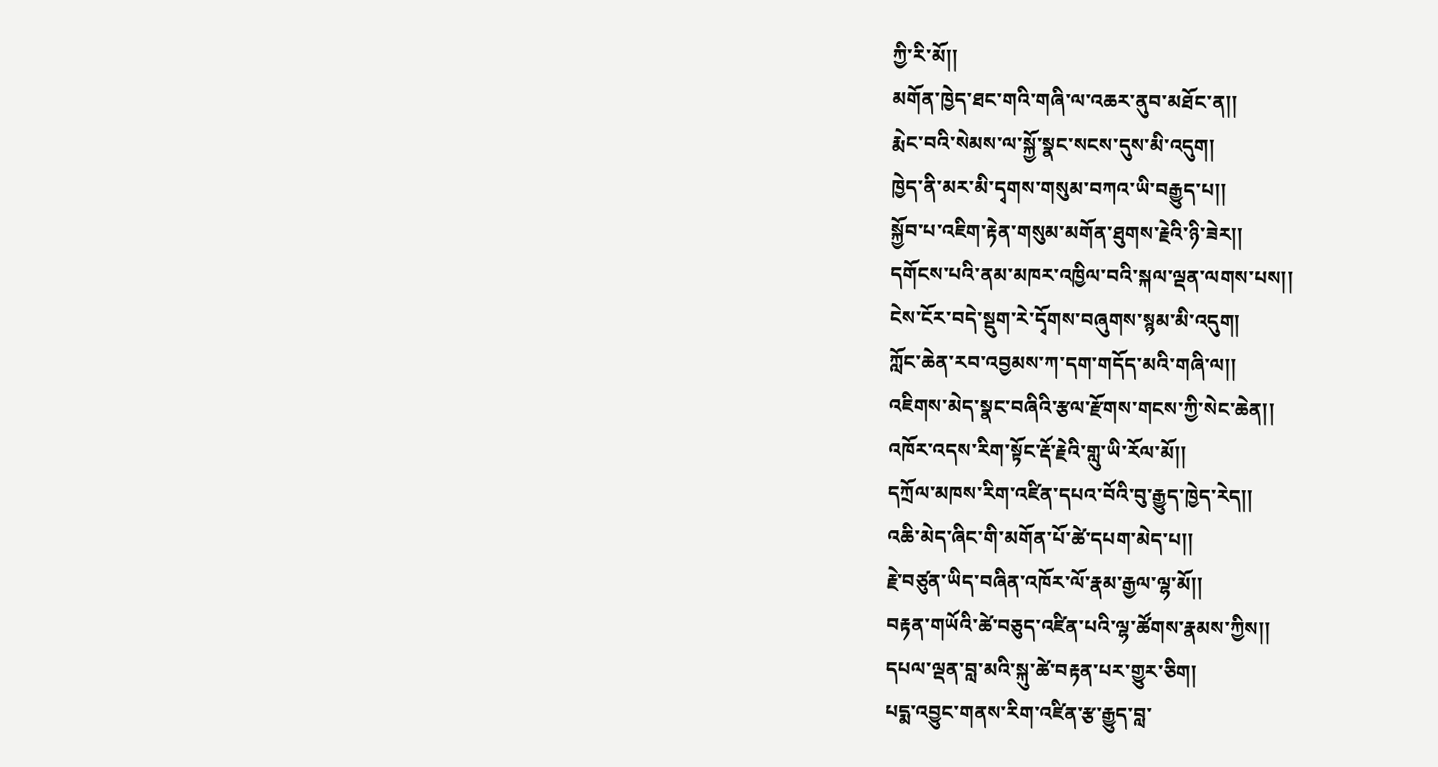ཀྱི་རི་མོ།།
མགོན་ཁྱེད་ཐང་གའི་གཞི་ལ་འཆར་ནུབ་མཐོང་ན།།
རྨེང་བའི་སེམས་ལ་སྐྱོ་སྣང་སངས་དུས་མི་འདུག།
ཁྱེད་ནི་མར་མི་དྭགས་གསུམ་བཀའ་ཡི་བརྒྱུད་པ།།
སྐྱོབ་པ་འཇིག་རྟེན་གསུམ་མགོན་ཐུགས་རྗེའི་ཉི་ཟེར།།
དགོངས་པའི་ནམ་མཁར་འཁྱིལ་བའི་སྐལ་ལྡན་ལགས་པས།།
ངེས་ངོར་བདེ་སྡུག་རེ་དྭོགས་བཞུགས་སྙམ་མི་འདུག།
ཀློང་ཆེན་རབ་འབྱམས་ཀ་དག་གདོད་མའི་གཞི་ལ།།
འཇིགས་མེད་སྣང་བཞིའི་རྩལ་རྫོགས་གངས་ཀྱི་སེང་ཆེན།།
འཁོར་འདས་རིག་སྟོང་རྡོ་རྗེའི་གླུ་ཡི་རོལ་མོ།།
དཀྲོལ་མཁས་རིག་འཛིན་དཔའ་བོའི་བུ་རྒྱུད་ཁྱེད་རེད།།
འཆི་མེད་ཞིང་གི་མགོན་པོ་ཚེ་དཔག་མེད་པ།།
རྗེ་བཙུན་ཡིད་བཞིན་འཁོར་ལོ་རྣམ་རྒྱལ་ལྷ་མོ།།
བརྟན་གཡོའི་ཚེ་བཅུད་འཛིན་པའི་ལྷ་ཚོགས་རྣམས་ཀྱིས།།
དཔལ་ལྡན་བླ་མའི་སྐུ་ཚེ་བརྟན་པར་གྱུར་ཅིག།
པདྨ་འབྱུང་གནས་རིག་འཛིན་རྩ་རྒྱུད་བླ་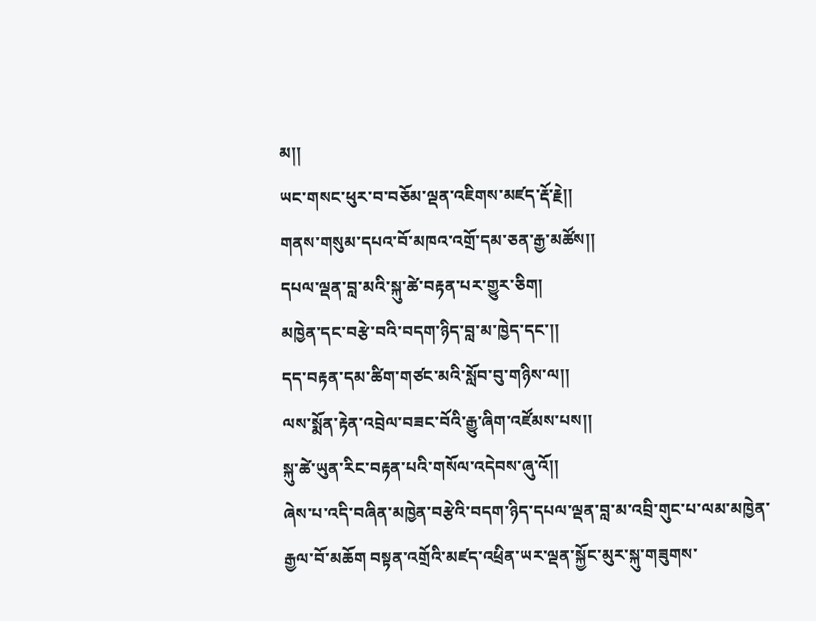མ།།
ཡང་གསང་ཕུར་བ་བཅོམ་ལྡན་འཇིགས་མཛད་རྡོ་རྗེ།།
གནས་གསུམ་དཔའ་བོ་མཁའ་འགྲོ་དམ་ཅན་རྒྱ་མཚོས།།
དཔལ་ལྡན་བླ་མའི་སྐུ་ཚེ་བརྟན་པར་གྱུར་ཅིག།
མཁྱེན་དང་བརྩེ་བའི་བདག་ཉིད་བླ་མ་ཁྱེད་དང་།།
དད་བརྟན་དམ་ཚིག་གཙང་མའི་སློབ་བུ་གཉིས་ལ།།
ལས་སྨོན་རྟེན་འབྲེལ་བཟང་བོའི་རྒྱུ་ཞིག་འཛོམས་པས།།
སྐུ་ཚེ་ཡུན་རིང་བརྟན་པའི་གསོལ་འདེབས་ཞུ་འོ།།
ཞེས་པ་འདི་བཞིན་མཁྱེན་བརྩེའི་བདག་ཉིད་དཔལ་ལྡན་བླ་མ་འབྲི་གུང་པ་ལམ་མཁྱེན་རྒྱལ་བོ་མཆོག བསྟན་འགྲོའི་མཛད་འཕྲིན་ཡར་ལྡན་སྐྱོང་མུར་སྐུ་གཟུགས་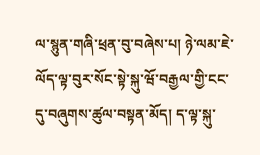ལ་སྙུན་གཞི་ཕྲན་བུ་བཞེས་པ། ཉེ་ལམ་ཇེ་ལོད་ལྟ་བུར་སོང་སྟེ་སྐུ་ཝོ་བརྒྱལ་གྱི་ངང་དུ་བཞུགས་ཚུལ་བསྟན་མོད། ད་ལྟ་སྐུ་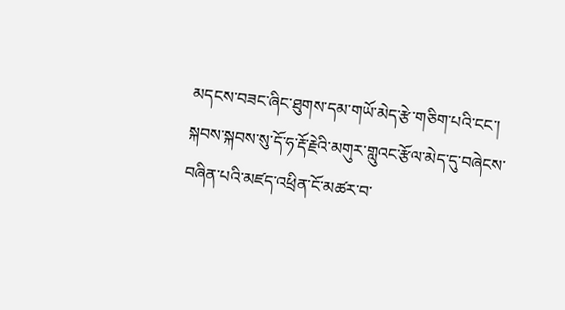མདངས་བཟང་ཞིང་ཐུགས་དམ་གཡོ་མེད་རྩེ་གཅིག་པའི་ངང་། སྐབས་སྐབས་སུ་དོ་ཧ་རྡོ་རྗེའི་མགུར་གླུའང་རྩོལ་མེད་དུ་བཞེངས་བཞིན་པའི་མཛད་འཕྲིན་ངོ་མཚར་བ་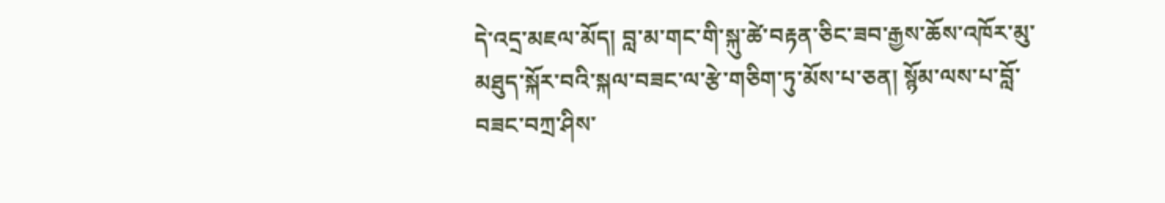དེ་འདྲ་མཇལ་མོད། བླ་མ་གང་གི་སྐུ་ཚེ་བརྟན་ཅིང་ཟབ་རྒྱས་ཆོས་འཁོར་མུ་མཐུད་སྐོར་བའི་སྐལ་བཟང་ལ་རྩེ་གཅིག་ཏུ་མོས་པ་ཅན། སྙོམ་ལས་པ་བློ་བཟང་བཀྲ་ཤིས་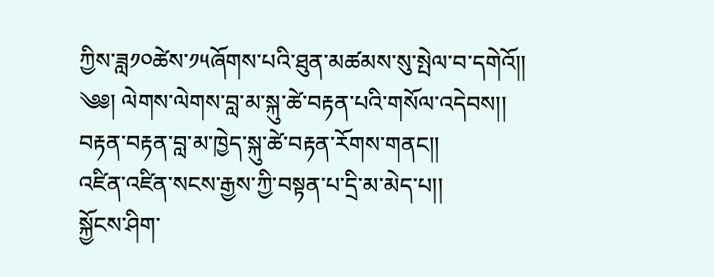ཀྱིས་ཟླ༡༠ཚེས་༡༥ཞོགས་པའི་ཐུན་མཚམས་སུ་སྤེལ་བ་དགེའོ།།
༄༅། ལེགས་ལེགས་བླ་མ་སྐུ་ཚེ་བརྟན་པའི་གསོལ་འདེབས།།
བརྟན་བརྟན་བླ་མ་ཁྱེད་སྐུ་ཚེ་བརྟན་རོགས་གནང།།
འཛིན་འཛིན་སངས་རྒྱས་ཀྱི་བསྟན་པ་དྲི་མ་མེད་པ།།
སྐྱོངས་ཤིག་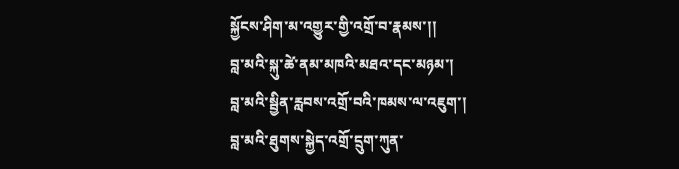སྐྱོངས་ཤིག་མ་འགྱུར་གྱི་འགྲོ་བ་རྣམས་།།
བླ་མའི་སྐུ་ཚེ་ནམ་མཁའི་མཐའ་དང་མཉམ་།
བླ་མའི་སྦྱིན་རླབས་འགྲོ་བའི་ཁམས་ལ་འཇུག་།
བླ་མའི་ཐུགས་སྐྱེད་འགྲོ་དྲུག་ཀུན་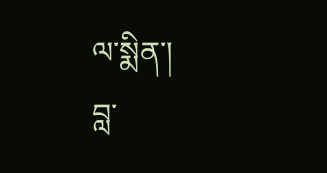ལ་སྨིན་།
བླ་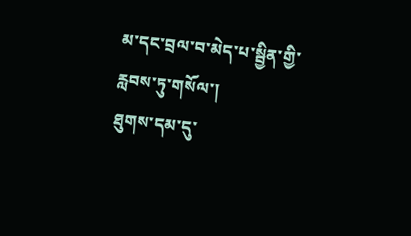མ་དང་བྲལ་བ་མེད་པ་སྦྱིན་གྱི་རླབས་ཏུ་གསོལ་།
ཐུགས་དམ་དུ་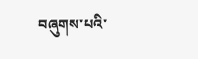བཞུགས་པའི་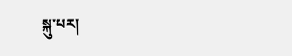སྐུ་པར།